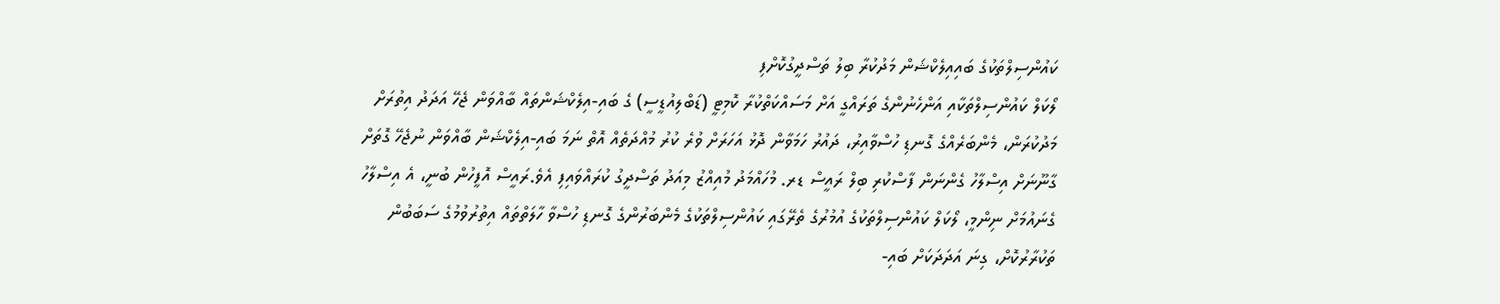ކައުންސިލްތަކުގެ ބައިއިލެކްޝަން މަދުކުރާ ބިލު ތަސްދީގުކޮށްފި
ލޯކަލް ކައުންސިލްތަކާއި އަންހެނުންގެ ތަރައްގީ އަށް މަސައްކަތްކުރާ ކޮމިޓީ (ޑަބްލިއުޑީސީ) ގެ ބައި-އިލެކްޝަންތައް ބާއްވަން ޖެހޭ އަދަދު އިތުރަށް މަދުކުރަން، މެންބަރެއްގެ ގޮނޑި ހުސްވާއިރު، ދައުރު ހަމަވާން ދޮޅު އަހަރަށް ވުރެ ކުރު މުއްދަތެއް އޮތް ނަމަ ބައި-އިލެކްޝަން ބާއްވަން ނުޖެހޭ ގޮތަށް ގާނޫނަށް އިސްލާހު ގެންނަން ފާސްކުރި ބިލް ރައީސް ޑރ. މުހައްމަދު މުއިއްޒު މިއަދު ތަސްދީގު ކުރައްވައިފި އެވެ.ރައީސް އޮފީހުން ބުނީ، އެ އިސްލާހު ގެނައުމަށް ނިންމީ، ލޯކަލް ކައުންސިލްތަކުގެ އުމުރުގެ ތެރޭގައި ކައުންސިލްތަކުގެ މެންބަރުންގެ ގޮނޑި ހުސްވާ ހާލަތްތައް އިތުރުވުމުގެ ސަބަބުން ތަކުރާރުކޮށް، ގިނަ އަދަދަކަށް ބައި-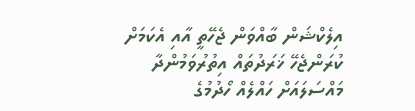އިލެކްޝަން ބާއްވަން ޖެހޭތީ އާއި އެކަމަށް ކުރަންޖެހޭ ޚަރަދުތައް އިތުރުވަމުންދާ މައްސަލައަށް ހައްލެއް ހޯދުމުގެ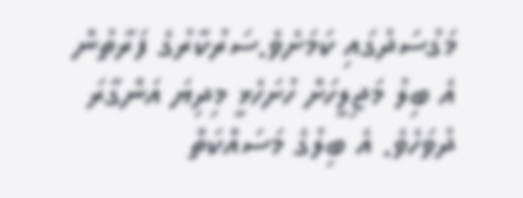މަގުސަދުގައި ކަމަށެވެ.ސަރުކާރުގެ ފަރާތުން އެ ބިލު މަޖިލީހަށް ހުށަހެޅީ މިދިޔަ އަންގާރަ ދުވަހެވެ. އެ ބިލުގެ މަސައްކަތް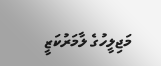މަޖިލީހުގެ ލާމަރުކަޒީ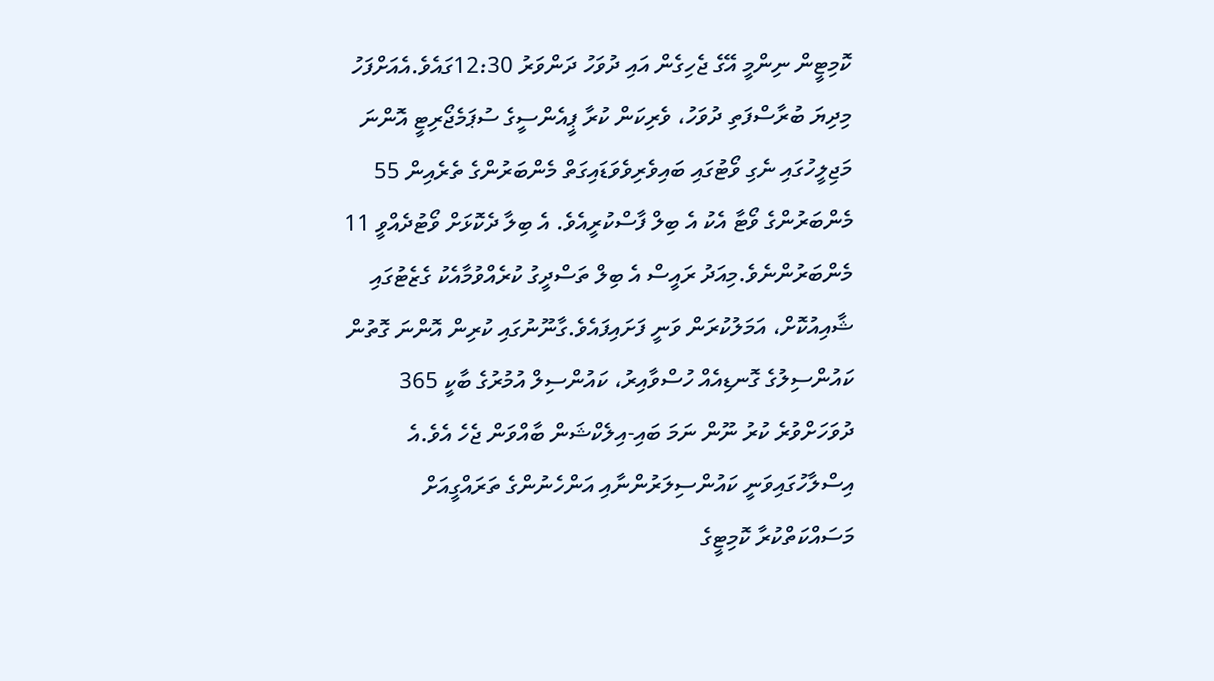ކޮމިޓީން ނިންމީ އޭގެ ޖެހިގެން އައި ދުވަހު ދަންވަރު 12:30ގައެވެ.އެއަށްފަހު މިދިޔަ ބުރާސްފަތި ދުވަހު، ވެރިކަން ކުރާ ޕީއެންސީގެ ސުޕަމެޖޯރިޓީ އޮންނަ މަޖިލީހުގައި ނެގި ވޯޓުގައި ބައިވެރިވެވަޑައިގަތް މެންބަރުންގެ ތެރެއިން 55 މެންބަރުންގެ ވޯޓާ އެކު އެ ބިލް ފާސްކުރީއެވެ. އެ ބިލާ ދެކޮޅަށް ވޯޓުދެއްވީ 11 މެންބަރުންނެވެ.މިއަދު ރައީސް އެ ބިލް ތަސްދީގު ކުރެއްވުމާއެކު ގެޒެޓުގައި ޝާއިއުކޮށް، އަމަލުކުރަން ވަނީ ފަށައިފައެވެ.ގާނޫނުގައި ކުރިން އޮންނަ ގޮތުން ކައުންސިލުގެ ގޮނޑިއެއް ހުސްވާއިރު، ކައުންސިލް އުމުރުގެ ބާކީ 365 ދުވަހަށްވުރެ ކުރު ނޫން ނަމަ ބައި-އިލެކްޝަން ބާއްވަން ޖެހެ އެވެ.އެ އިސްލާހުގައިވަނީ ކައުންސިލަރުންނާއި އަންހެނުންގެ ތަރައްގީއަށް މަސައްކަތްކުރާ ކޮމިޓީގެ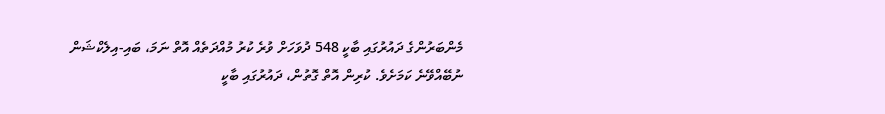މެންބަރުންގެ ދައުރުގައި ބާކީ 548 ދުވަހަށް ވުރެ ކުރު މުއްދަތެއް އޮތް ނަމަ، ބައި-އިލެކްޝަން ނުބޭއްވޭނެ ކަމަށެވެ. ކުރިން އޮތް ގޮތުން، ދައުރުގައި ބާކީ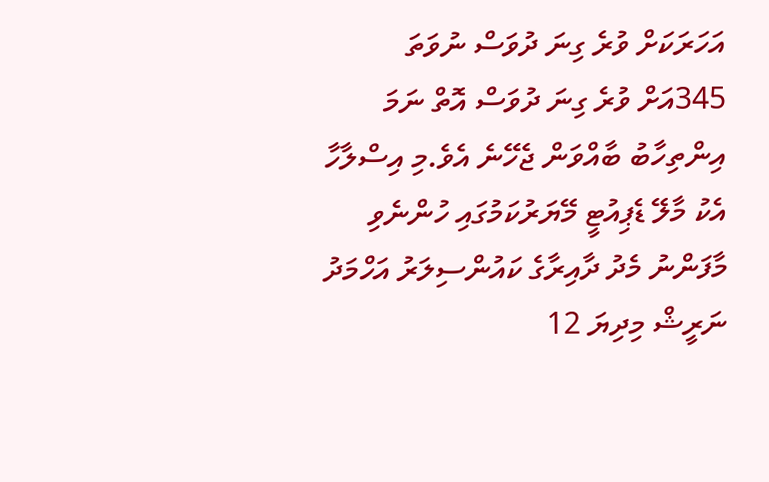އަހަރަކަށް ވުރެ ގިނަ ދުވަސް ނުވަތަ 345އަށް ވުރެ ގިނަ ދުވަސް އޮތް ނަމަ އިންތިހާބު ބާއްވަން ޖެހޭނެ އެވެ.މި އިސްލާހާ އެކު މާލޭ ޑެޕިއުޓީ މޭޔަރުކަމުގައި ހުންނެވި މާފަންނު މެދު ދާއިރާގެ ކައުންސިލަރު އަހްމަދު ނަރީޝް މިދިޔަ 12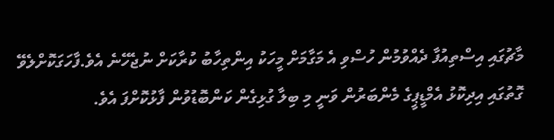މާޗުގައި އިސްތިއުފާ ދެއްވުމުން ހުސްވި އެ މަގާމަށް މީހަކު އިންތިހާބު ކުރާކަށް ނުޖެހޭނެ އެވެ.ފާހަގަކޮށްލެވޭ ގޮތުގައި އިދިކޮޅު އެމްޑީޕީގެ މެންބަރުން ވަނީ މި ބިލާ ގުޅިގެން ކަންބޮޑުވުން ފާޅުކޮށްފަ އެވެ.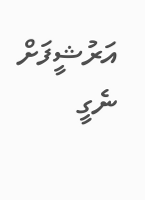އަރުޝީފަށް ނެގީ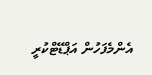އެންމެފަހުން އަޕްޑޭޓްކުރީ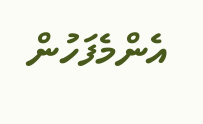އެންމެފަހުން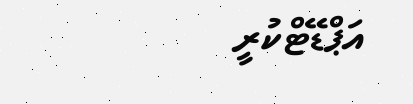އަޕްޑޭޓްކުރީ